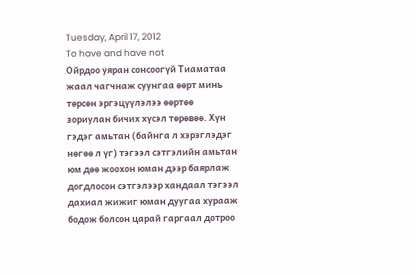Tuesday, April 17, 2012
To have and have not
Ойрдоо уяран сонсоогүй Тиаматаа жаал чагчнаж суунгаа өөрт минь төрсөн эргэцүүлэлээ өөртөө зориулан бичих хүсэл төрөвөө. Хүн гэдэг амьтан (байнга л хэрэглэдэг нөгөө л үг) тэгээл сэтгэлийн амьтан юм дөө жоохон юман дээр баярлаж догдлосон сэтгэлээр хандаал тэгээл дахиал жижиг юман дуугаа хурааж бодож болсон царай гаргаал дотроо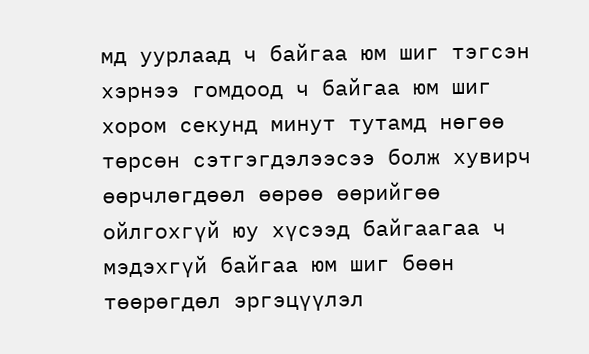мд уурлаад ч байгаа юм шиг тэгсэн хэрнээ гомдоод ч байгаа юм шиг хором секунд минут тутамд нөгөө төрсөн сэтгэгдэлээсээ болж хувирч өөрчлөгдөөл өөрөө өөрийгөө ойлгохгүй юу хүсээд байгаагаа ч мэдэхгүй байгаа юм шиг бөөн төөрөгдөл эргэцүүлэл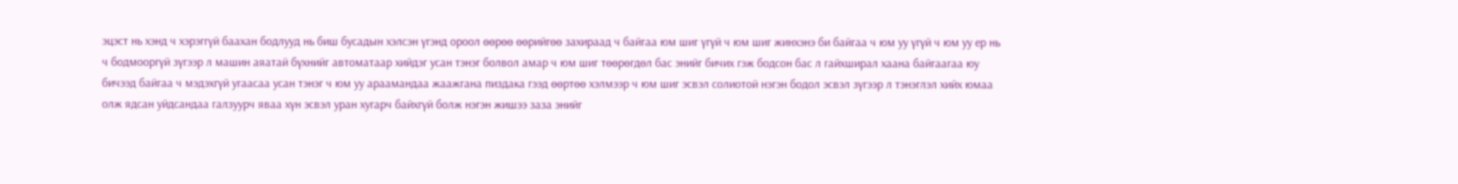эцэст нь хэнд ч хэрэггүй баахан бодлууд нь биш бусадын хэлсэн үгэнд ороол өөрөө өөрийгөө захираад ч байгаа юм шиг үгүй ч юм шиг жинхэнэ би байгаа ч юм уу үгүй ч юм уу ер нь ч бодмооргүй зүгээр л машин аяатай бүхнийг автоматаар хийдэг усан тэнэг болвол амар ч юм шиг төөрөгдөл бас энийг бичих гэж бодсон бас л гайхширал хаана байгаагаа юу бичээд байгаа ч мэдэхгүй угаасаа усан тэнэг ч юм уу араамандаа жаажгана пиздака гээд өөртөө хэлмээр ч юм шиг эсвэл солиотой нэгэн бодол эсвэл зүгээр л тэнэглэл хийх юмаа олж ядсан уйдсандаа галзуурч яваа хүн эсвэл уран хугарч байхгүй болж нэгэн жишээ заза энийг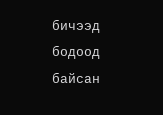бичээд бодоод байсан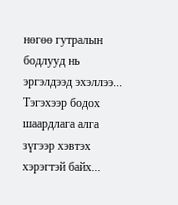нөгөө гутралын бодлууд нь эргэлдээд эхэллээ... Тэгэхээр бодох шаардлага алга зүгээр хэвтэх хэрэгтэй байх...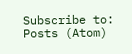Subscribe to:
Posts (Atom)